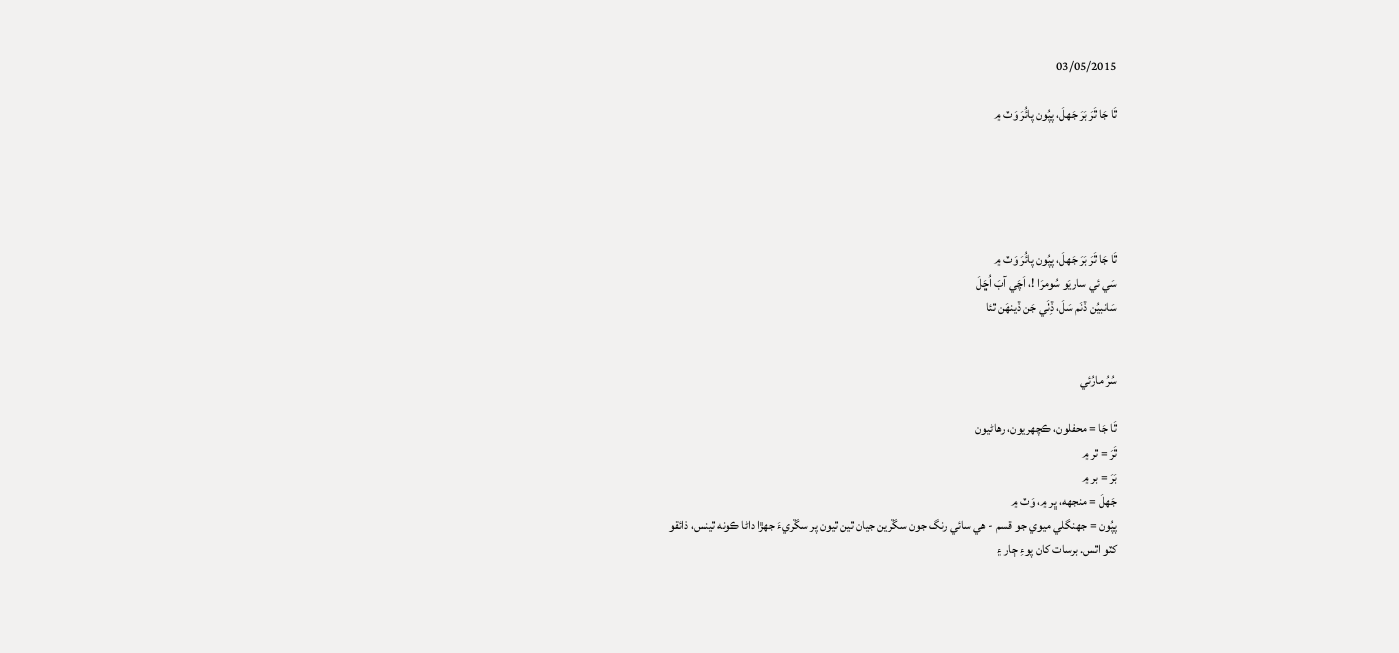03/05/2015

ٿَا جَا ٿَرَ بَرَ جَهلَ، پپُون پائُرَ وَٽ ۾





ٿَا جَا ٿَرَ بَرَ جَهلَ، پپُون پائُرَ وَٽ ۾
سَي ئي ساريَو سُومرَا !، اَچَي آبَ اُڇَلَ
سَانبيُن ڏنَم سَلَ، ڏِٺَي جَن ڏينهَن ٿئا


سُرُ مارُئي

ٿَا جَا = محفلون، ڪچهريون، رهاڻيون
ٿَرَ = ٿر ۾
بَرَ = بر ۾
جَهلَ = منجهه، ڀر ۾، وَٽ ۾
پپُون = جهنگلي ميوي جو قسم - هي سائي رنگ جون سڱرين جيان ٿين ٿيون پر سڱريءَ جهڙا داڻا ڪونه ٿينس، ذائقو
کٽو اٿس. برسات کان پوءِ ڄار ۽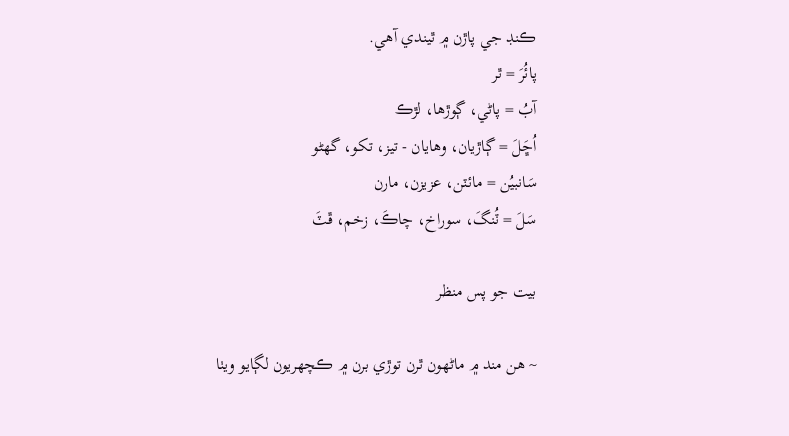ڪنڊ جي پاڙن ۾ ٿيندي آهي.
پائُرَ = ٿر
آبُ = پاڻي، ڳوڙها، لڙڪ
اُڇَلَ = ڳاڙيان، وهايان - تيز، تکو، گهڻو
سَانبيُن = مائٽن، عزيزن، مارن
سَلَ = ٽُنگَ، سوراخ، چاڪَ، زخم، ڦٽَ

بيت جو پس منظر

~ هن مند ۾ ماڻهون ٿرن توڙي برن ۾ ڪچهريون لڳايو ويٺا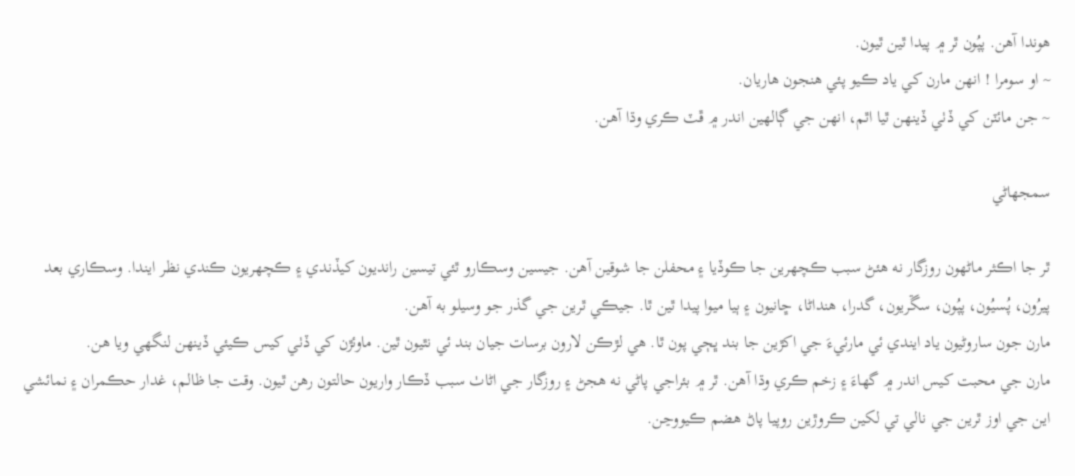هوندا آهن. پپُون ٿر ۾ پيدا ٿين ٿيون.
~ او سومرا ! انهن مارن کي ياد ڪيو پئي هنجون هاريان.
~ جن مائٽن کي ڏٺي ڏينهن ٿيا اٿم، انهن جي ڳالهين اندر ۾ ڦٽ ڪري وڌا آهن.

سمجهاڻي

ٿر جا اڪثر ماڻهون روزگار نه هئڻ سبب ڪچهرين جا ڪوڏيا ۽ محفلن جا شوقين آهن. جيسين وسڪارو ٿئي تيسين رانديون کيڏندي ۽ ڪچهريون ڪندي نظر ايندا. وسڪاري بعد پيرُون، پُسيُون، پپُون، سڱريون، گدرا، هنداڻا، ڇانيون ۽ ٻيا ميوا پيدا ٿين ٿا. جيڪي ٿرين جي گذر جو وسيلو به آهن.
مارن جون ساروڻيون ياد ايندي ئي مارئيءَ جي اکڙين جا بند ڀڄي پون ٿا. هي لڙڪن لارون برسات جيان بند ئي نٿيون ٿين. ماوئڙن کي ڏٺي کيس ڪيئي ڏينهن لنگهي ويا هن.
مارن جي محبت کيس اندر ۾ گهاءَ ۽ زخم ڪري وڌا آهن. ٿر ۾ بئراجي پاڻي نه هجڻ ۽ روزگار جي اڻاٺ سبب ڏڪار واريون حالتون رهن ٿيون. وقت جا ظالم، غدار حڪمران ۽ نمائشي اين جي اوز ٿرين جي نالي تي لکين ڪروڙين روپيا پاڻ هضم ڪيووڃن.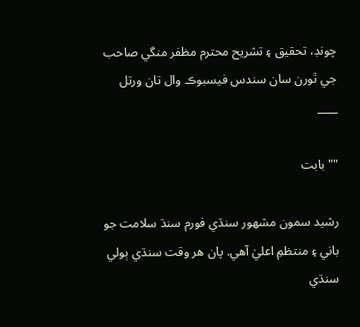چونڊ، تحقيق ۽ تشريح محترم مظفر منگي صاحب جي ٿورن سان سندس فيسبوڪ وال تان ورتل
____

"" بابت

رشيد سمون مشهور سنڌي فورم سنڌ سلامت جو باني ۽ منتظمِ اعليٰ آهي. پان هر وقت سنڌي ٻولي سنڌي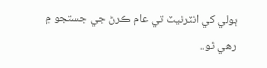ٻولي کي انٽرنيٽ تي عام ڪرڻ جي جستجو ۾ رهي ٿو..